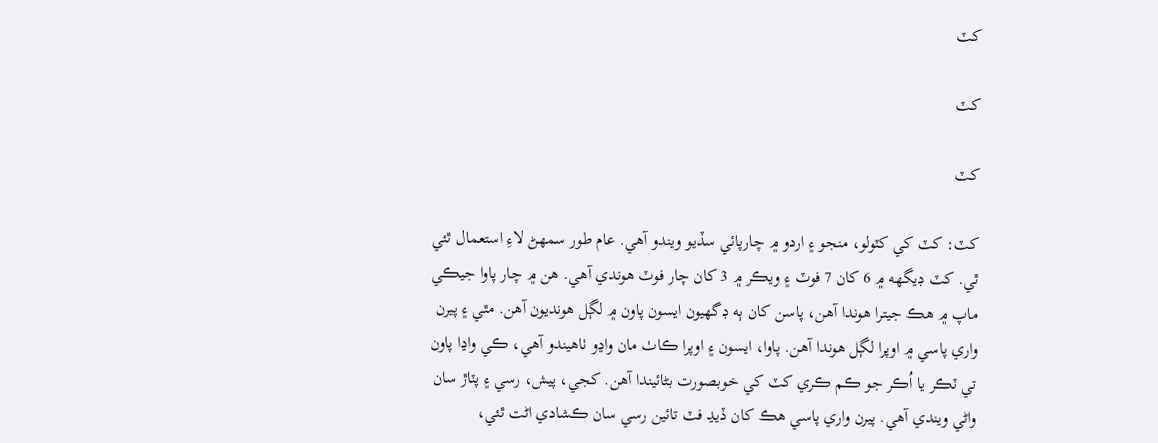کٽ

کٽ

کٽ

کٽ: کٽ کي کٽولو، منجو ۽ اردو ۾ چارپائي سڏيو ويندو آهي. عام طور سمھڻ لاءِ استعمال ٿئي ٿي. کٽ ڊيگهه ۾ 6 کان 7 فوٽ ۽ ويڪر ۾ 3 کان چار فوٽ هوندي آهي. هن ۾ چار پاوا جيڪي ماپ ۾ هڪ جيترا هوندا آهن، پاسن کان ٻه ڊگهيون ايسون پاون ۾ لڳل هونديون آهن. مٿي ۽ پيرن واري پاسي ۾ اوپرا لڳل هوندا آهن. پاوا، ايسون ۽ اوپرا ڪاٺ مان واڍو ٺاهيندو آهي، ڪي واڍا پاون تي ٽڪر يا اُڪر جو ڪم ڪري کٽ کي خوبصورت بڻائيندا آهن. کجي، پيش، رسي ۽ پٽاڙ سان واڻي ويندي آهي. پيرن واري پاسي هڪ کان ڏيڍ فٽ تائين رسي سان ڪشادي اڻت ٿئي،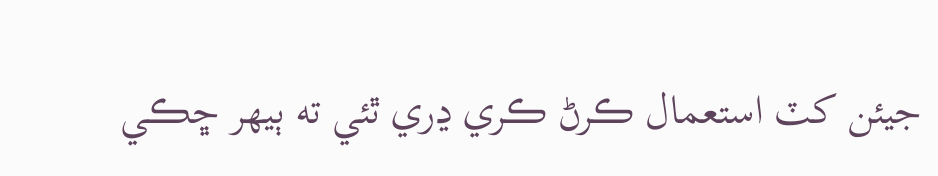جيئن کٽ استعمال ڪرڻ ڪري ڍري ٿئي ته ٻيھر ڇڪي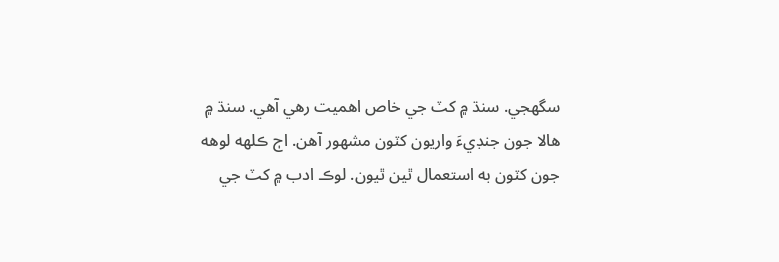سگهجي. سنڌ ۾ کٽ جي خاص اهميت رهي آهي. سنڌ ۾ هالا جون جنڊيءَ واريون کٽون مشھور آهن. اڄ ڪلهه لوهه جون کٽون به استعمال ٿين ٿيون. لوڪ ادب ۾ کٽ جي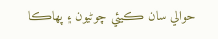حوالي سان ڪيئي چوڻيون ۽ پھاڪا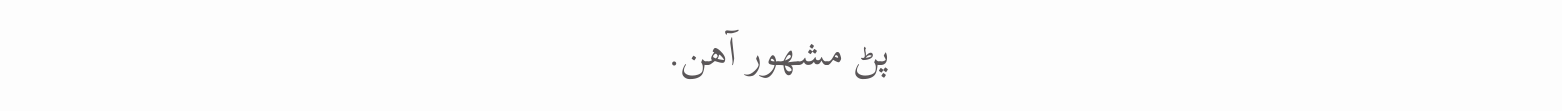پڻ مشھور آهن.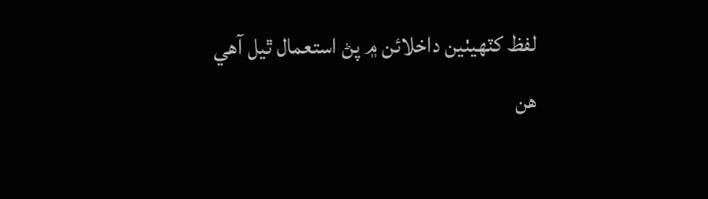لفظ کٽھيٺين داخلائن ۾ پڻ استعمال ٿيل آھي
هن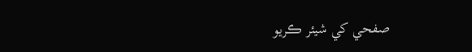صفحي کي شيئر ڪريو